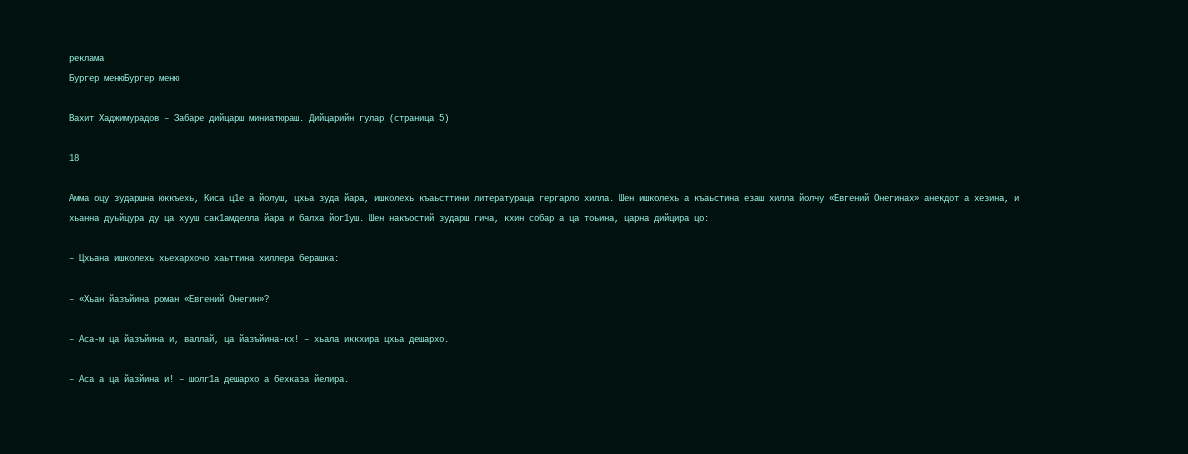реклама
Бургер менюБургер меню

Вахит Хаджимурадов – Забаре дийцарш миниатюраш. Дийцарийн гулар (страница 5)

18

Амма оцу зударшна юккъехь, Киса ц1е а йолуш, цхьа зуда йара, ишколехь къаьсттини литератураца гергарло хилла. Шен ишколехь а къаьстина езаш хилла йолчу «Евгений Онегинах» анекдот а хезина, и хьанна дуьйцура ду ца хууш сак1амделла йара и балха йог1уш. Шен накъостий зударш гича, кхин собар а ца тоьина, царна дийцира цо:

– Цхьана ишколехь хьехархочо хаьттина хиллера берашка:

– «Хьан йазъйина роман «Евгений Онегин»?

– Аса-м ца йазъйина и, валлай, ца йазъйина-кх! – хьала иккхира цхьа дешархо.

– Аса а ца йазйина и! – шолг1а дешархо а бехказа йелира.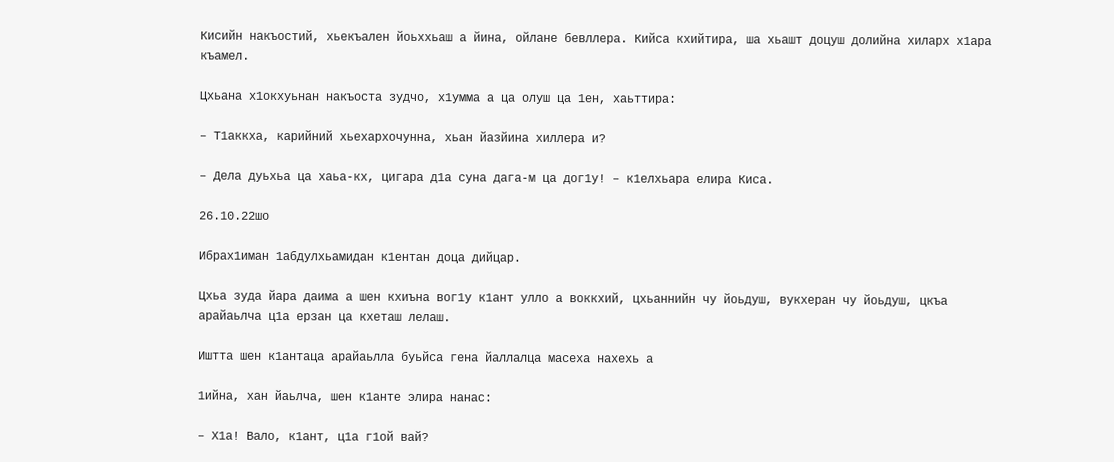Кисийн накъостий, хьекъален йоьххьаш а йина, ойлане бевллера. Кийса кхийтира, ша хьашт доцуш долийна хиларх х1ара къамел.

Цхьана х1окхуьнан накъоста зудчо, х1умма а ца олуш ца 1ен, хаьттира:

– Т1аккха, карийний хьехархочунна, хьан йазйина хиллера и?

– Дела дуьхьа ца хаьа-кх, цигара д1а суна дага-м ца дог1у! – к1елхьара елира Киса.

26.10.22шо

Ибрах1иман 1абдулхьамидан к1ентан доца дийцар.

Цхьа зуда йара даима а шен кхиъна вог1у к1ант улло а воккхий, цхьаннийн чу йоьдуш, вукхеран чу йоьдуш, цкъа арайаьлча ц1а ерзан ца кхеташ лелаш.

Иштта шен к1антаца арайаьлла буьйса гена йаллалца масеха нахехь а

1ийна, хан йаьлча, шен к1анте элира нанас:

– Х1а! Вало, к1ант, ц1а г1ой вай?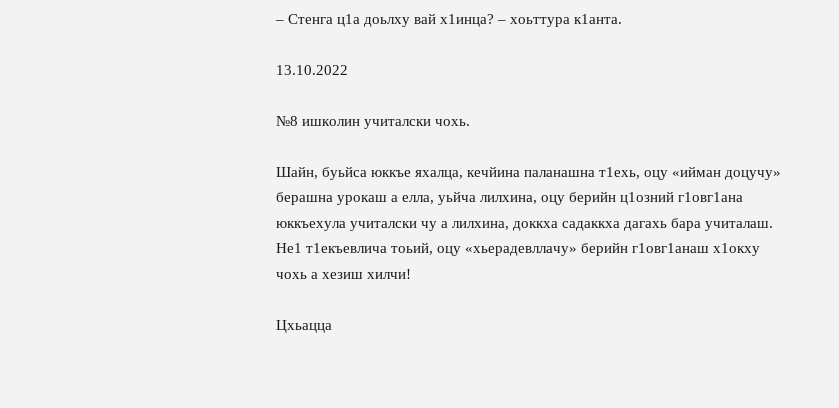– Стенга ц1а доьлху вай х1инца? – хоьттура к1анта.

13.10.2022

№8 ишколин учиталски чохь.

Шайн, буьйса юккъе яхалца, кечйина паланашна т1ехь, оцу «ийман доцучу» берашна урокаш а елла, уьйча лилхина, оцу берийн ц1озний г1овг1ана юккъехула учиталски чу а лилхина, доккха садаккха дагахь бара учиталаш. Не1 т1екъевлича тоьий, оцу «хьерадевллачу» берийн г1овг1анаш х1окху чохь а хезиш хилчи!

Цхьацца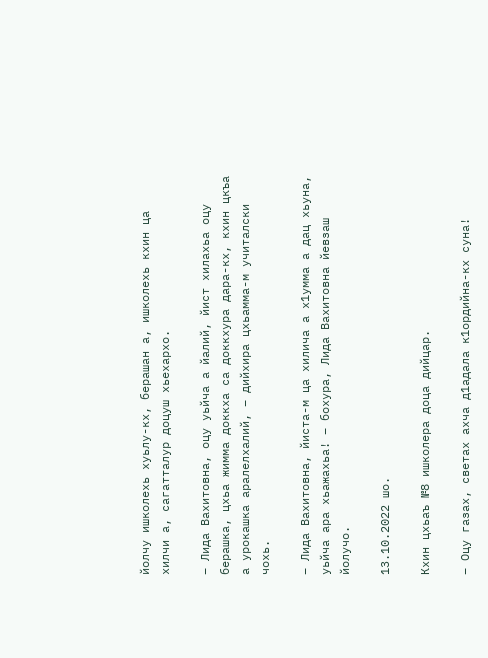йолчу ишколехь хуьлу-кх, берашан а, ишколехь кхин ца хилчи а, сагатталур доцуш хьехархо.

– Лида Вахитовна, оцу уьйча а йалий, йист хилахьа оцу берашка, цхьа жимма доккха са доккхура дара-кх, кхин цкъа а урокашка аралелхалий, – дийхира цхьамма-м учиталски чохь.

– Лида Вахитовна, йиста-м ца хилича а х1умма а дац хьуна, уьйча ара хьажахьа! – бохура, Лида Вахитовна йевзаш йолучо.

13.10.2022 шо.

Кхин цхьаъ №8 ишколера доца дийцар.

– Оцу газах, светах ахча д1адала к1ордийна-кх суна!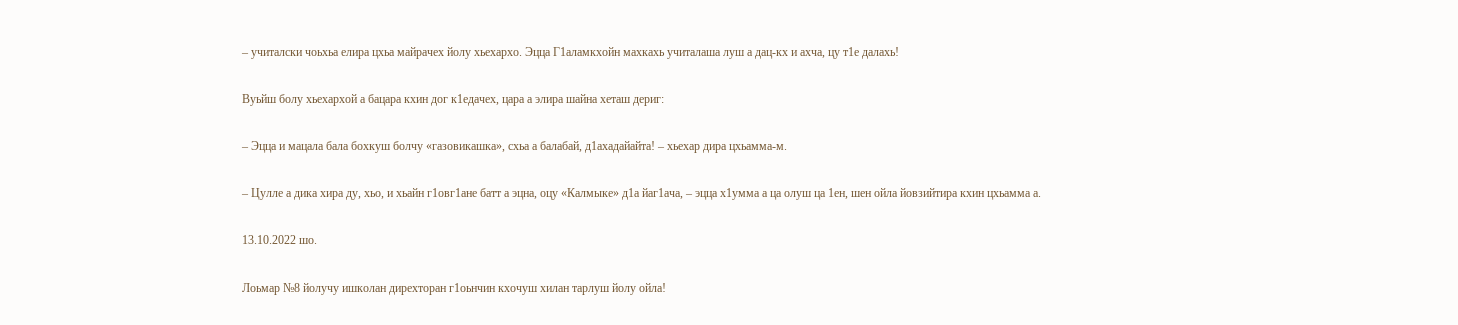– учиталски чоьхьа елира цхьа майрачех йолу хьехархо. Эцца Г1аламкхойн махкахь учиталаша луш а дац-кх и ахча, цу т1е далахь!

Вуьйш болу хьехархой а бацара кхин дог к1едачех, цара а элира шайна хеташ дериг:

– Эцца и мацала бала бохкуш болчу «газовикашка», схьа а балабай, д1ахадайайта! – хьехар дира цхьамма-м.

– Цулле а дика хира ду, хьо, и хьайн г1овг1ане батт а эцна, оцу «Калмыке» д1а йаг1ача, – эцца х1умма а ца олуш ца 1ен, шен ойла йовзийтира кхин цхьамма а.

13.10.2022 шо.

Лоьмар №8 йолучу ишколан дирехторан г1оьнчин кхочуш хилан тарлуш йолу ойла!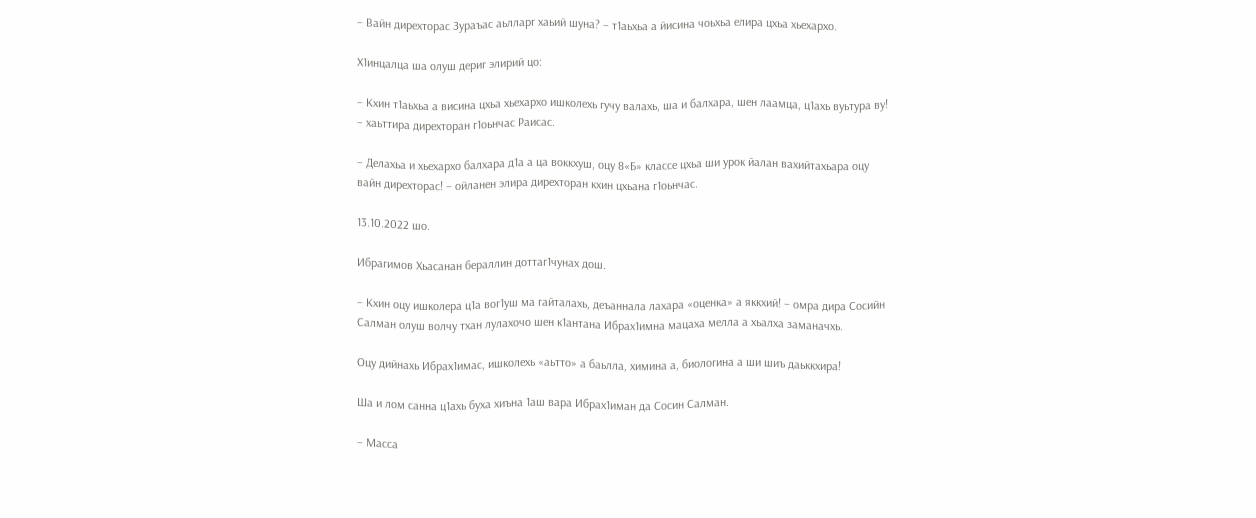– Вайн дирехторас Зураъас аьлларг хаьий шуна? – т1аьхьа а йисина чоьхьа елира цхьа хьехархо.

Х1инцалца ша олуш дериг элирий цо:

– Кхин т1аьхьа а висина цхьа хьехархо ишколехь гучу валахь, ша и балхара, шен лаамца, ц1ахь вуьтура ву! – хаьттира дирехторан г1оьнчас Раисас.

– Делахьа и хьехархо балхара д1а а ца воккхуш, оцу 8«Б» классе цхьа ши урок йалан вахийтахьара оцу вайн дирехторас! – ойланен элира дирехторан кхин цхьана г1оьнчас.

13.10.2022 шо.

Ибрагимов Хьасанан бераллин доттаг1чунах дош.

– Кхин оцу ишколера ц1а вог1уш ма гайталахь, деъаннала лахара «оценка» а яккхий! – омра дира Сосийн Салман олуш волчу тхан лулахочо шен к1антана Ибрах1имна мацаха мелла а хьалха заманачхь.

Оцу дийнахь Ибрах1имас, ишколехь «аьтто» а баьлла, химина а, биологина а ши шиъ даьккхира!

Ша и лом санна ц1ахь буха хиъна 1аш вара Ибрах1иман да Сосин Салман.

– Масса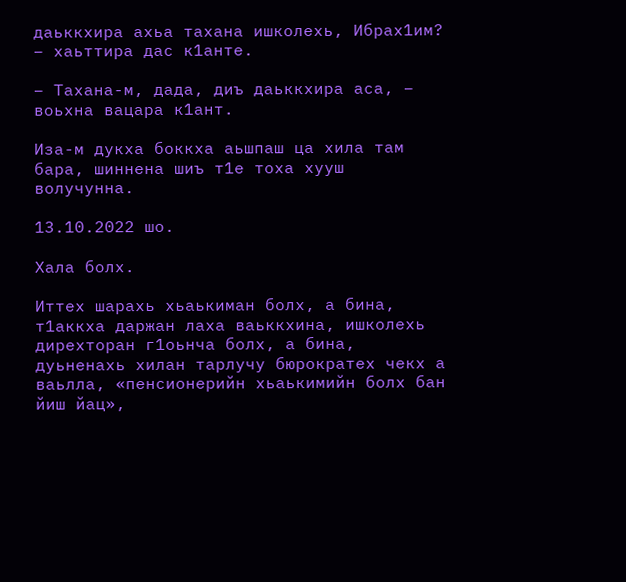даьккхира ахьа тахана ишколехь, Ибрах1им? – хаьттира дас к1анте.

– Тахана-м, дада, диъ даьккхира аса, – воьхна вацара к1ант.

Иза-м дукха боккха аьшпаш ца хила там бара, шиннена шиъ т1е тоха хууш волучунна.

13.10.2022 шо.

Хала болх.

Иттех шарахь хьаькиман болх, а бина, т1аккха даржан лаха ваьккхина, ишколехь дирехторан г1оьнча болх, а бина, дуьненахь хилан тарлучу бюрократех чекх а ваьлла, «пенсионерийн хьаькимийн болх бан йиш йац»,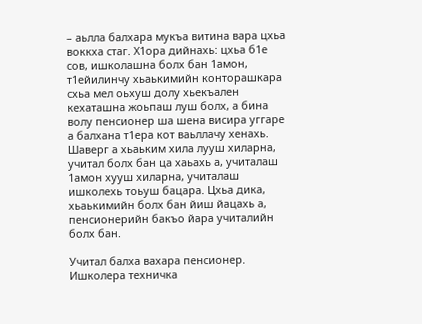– аьлла балхара мукъа витина вара цхьа воккха стаг. Х1ора дийнахь: цхьа б1е сов, ишколашна болх бан 1амон, т1ейилинчу хьаькимийн конторашкара схьа мел оьхуш долу хьекъален кехаташна жоьпаш луш болх, а бина волу пенсионер ша шена висира уггаре а балхана т1ера кот ваьллачу хенахь. Шаверг а хьаьким хила лууш хиларна, учитал болх бан ца хаьахь а, учиталаш 1амон хууш хиларна, учиталаш ишколехь тоьуш бацара. Цхьа дика, хьаькимийн болх бан йиш йацахь а, пенсионерийн бакъо йара учиталийн болх бан.

Учитал балха вахара пенсионер. Ишколера техничка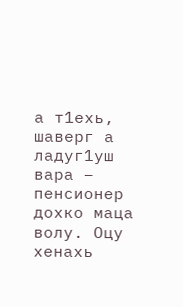а т1ехь, шаверг а ладуг1уш вара – пенсионер дохко маца волу. Оцу хенахь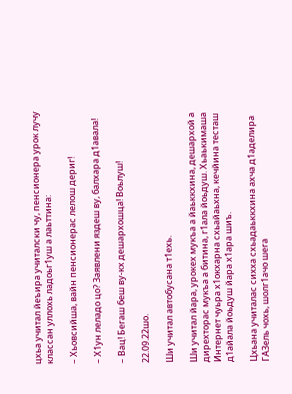цхьа учитал йеъира учиталски чу, пенсионера урок лучу классан уллохь ладоьг1уш а лаьттина:

– Хьовсийша, вайн пенсионерас лелош дериг!

– Х1ун леладо цо? Заявлени яздеш ву, балхара д1авала!

– Вац! Бегаш беш ву-кх дешархошца! Воьлуш!

22.09.22шо.

Ши учитал автобусана т1ехь.

Ши учитал йара, урокех мукъа а йаьккхина, дешархой а дирехторас мукъа а битина, г1ала йоьдуш. Хьаькимаша Интернет чуьра х1окхарна схьайаьхна, кечйина тесташ д1айала йоьдуш йара х1ара шиъ.

Цхьана учиталас сихха схьадаьккхина ахча д1аделира ГАЗель чохь, шолг1ачо шега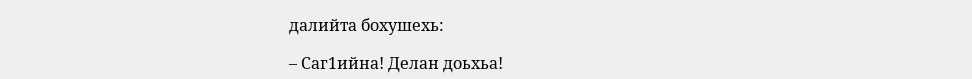далийта бохушехь:

– Саг1ийна! Делан доьхьа!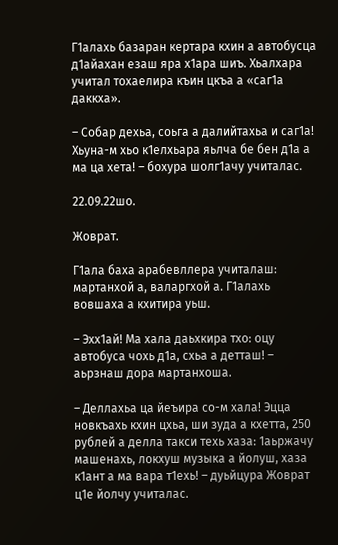Г1алахь базаран кертара кхин а автобусца д1айахан езаш яра х1ара шиъ. Хьалхара учитал тохаелира къин цкъа а «саг1а даккха».

– Собар дехьа, соьга а далийтахьа и саг1а! Хьуна-м хьо к1елхьара яьлча бе бен д1а а ма ца хета! – бохура шолг1ачу учиталас.

22.09.22шо.

Жоврат.

Г1ала баха арабевллера учиталаш: мартанхой а, валаргхой а. Г1алахь вовшаха а кхитира уьш.

– Эхх1ай! Ма хала даьхкира тхо: оцу автобуса чохь д1а, схьа а детташ! – аьрзнаш дора мартанхоша.

– Деллахьа ца йеъира со-м хала! Эцца новкъахь кхин цхьа, ши зуда а кхетта, 250 рублей а делла такси техь хаза: 1аьржачу машенахь, локхуш музыка а йолуш, хаза к1ант а ма вара т1ехь! – дуьйцура Жоврат ц1е йолчу учиталас.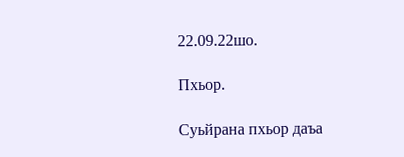22.09.22шо.

Пхьор.

Суьйрана пхьор даъа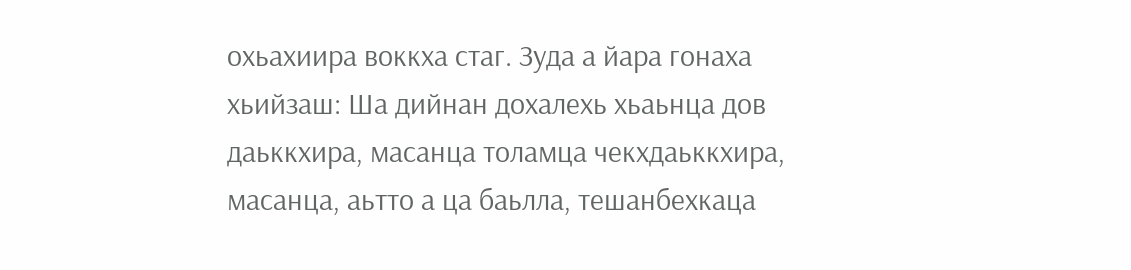охьахиира воккха стаг. Зуда а йара гонаха хьийзаш: Ша дийнан дохалехь хьаьнца дов даьккхира, масанца толамца чекхдаьккхира, масанца, аьтто а ца баьлла, тешанбехкаца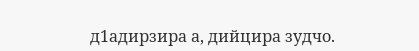д1адирзира а, дийцира зудчо.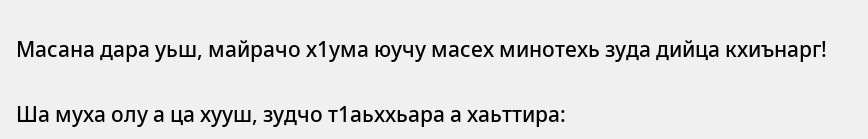Масана дара уьш, майрачо х1ума юучу масех минотехь зуда дийца кхиънарг!

Ша муха олу а ца хууш, зудчо т1аьххьара а хаьттира: